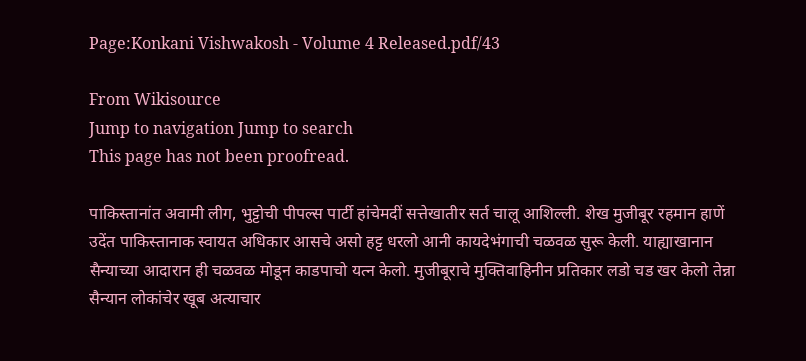Page:Konkani Vishwakosh - Volume 4 Released.pdf/43

From Wikisource
Jump to navigation Jump to search
This page has not been proofread.

पाकिस्तानांत अवामी लीग, भुट्टोची पीपल्स पार्टी हांचेमदीं सत्तेखातीर सर्त चालू आशिल्ली. शेख मुजीबूर रहमान हाणें उदेंत पाकिस्तानाक स्वायत अधिकार आसचे असो हट्ट धरलो आनी कायदेभंगाची चळवळ सुरू केली. याह्याखानान सैन्याच्या आदारान ही चळवळ मोडून काडपाचो यत्न केलो. मुजीबूराचे मुक्तिवाहिनीन प्रतिकार लडो चड खर केलो तेन्ना सैन्यान लोकांचेर खूब अत्याचार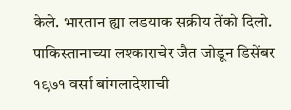केले. भारतान ह्या लडयाक सक्रीय तेंको दिलो. पाकिस्तानाच्या लश्काराचेर जैत जोडून डिसेंबर १९७१ वर्सा बांगलादेशाची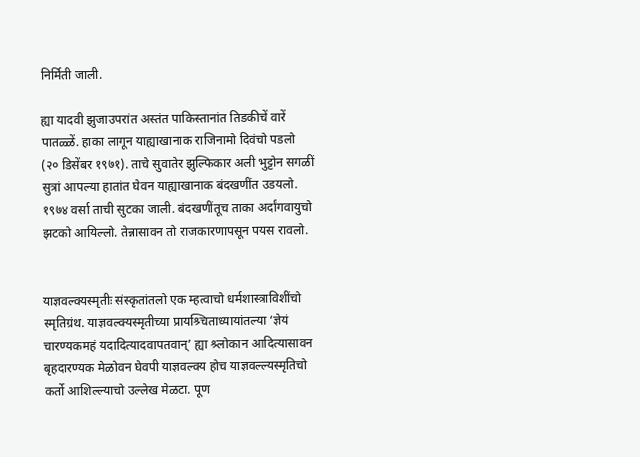निर्मिती जाली.

ह्या यादवी झुजाउपरांत अस्तंत पाकिस्तानांत तिडकीचें वारें पातळ्ळें. हाका लागून याह्याखानाक राजिनामो दिवंचो पडलो (२० डिसेंबर १९७१). ताचे सुवातेर झुल्फिकार अली भुट्टोन सगळीं सुत्रां आपल्या हातांत घेवन याह्याखानाक बंदखणींत उडयलो. १९७४ वर्सा ताची सुटका जाली. बंदखणींतूच ताका अर्दांगवायुचो झटको आयिल्लो. तेन्नासावन तो राजकारणापसून पयस रावलो.


याज्ञवल्क्यस्मृतीः संस्कृतांतलो एक म्हत्वाचो धर्मशास्त्राविशींचो स्मृतिग्रंथ. याज्ञवल्क्यस्मृतीच्या प्रायश्र्चिताध्यायांतल्या ‘ज्ञेयं चारण्यकमहं यदादित्यादवापतवान्’ ह्या श्र्लोकान आदित्यासावन बृहदारण्यक मेळोवन घेवपी याज्ञवल्क्य होच याज्ञवल्ल्यस्मृतिचो कर्तो आशिल्ल्याचो उल्लेख मेळटा. पूण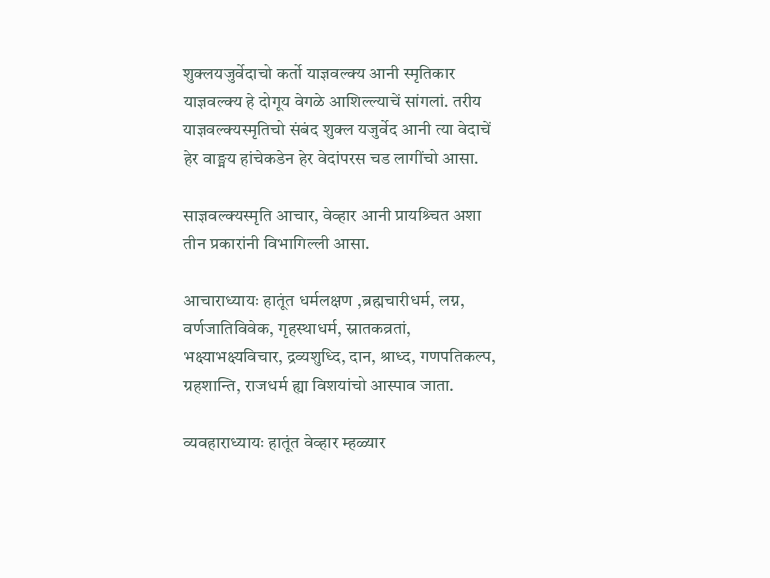शुक्लयजुर्वेदाचो कर्तो याज्ञवल्क्य आनी स्मृतिकार याज्ञवल्क्य हे दोगूय वेगळे आशिल्ल्याचें सांगलां. तरीय याज्ञवल्क्यस्मृतिचो संबंद शुक्ल यजुर्वेद आनी त्या वेदाचें हेर वाङ्मय हांचेकडेन हेर वेदांपरस चड लागींचो आसा.

साज्ञवल्क्यस्मृति आचार, वेव्हार आनी प्रायश्र्चित अशा तीन प्रकारांनी विभागिल्ली आसा.

आचाराध्यायः हातूंत धर्मलक्षण ,ब्रह्मचारीधर्म, लग्न, वर्णजातिविवेक, गृहस्थाधर्म, स्नातकव्रतां, भक्ष्याभक्ष्यविचार, द्रव्यशुध्दि, दान, श्राध्द, गणपतिकल्प, ग्रहशान्ति, राजधर्म ह्या विशयांचो आस्पाव जाता.

व्यवहाराध्यायः हातूंत वेव्हार म्हळ्यार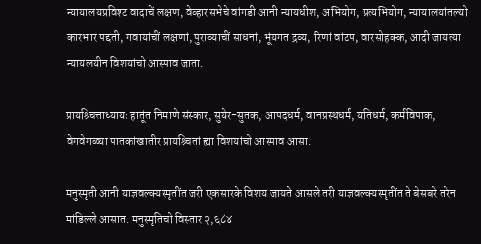न्यायालयप्रविश्ट वादाचें लक्षण, वेव्हारसभेचे वांगडी आनी न्यायधीश, अभियोग, प्रत्यभियोग, न्यायालयांतल्यो कारभार पद्दती, गवायांचीं लक्षणां, पुराव्याचीं साधनां, भूंयगत द्रव्य, रिणां वांटप, वारसोहक्क, आदी जायत्या न्यायलयीन विशयांचो आस्पाव जाता.

प्रायश्र्चित्ताध्यायः हातूंत निमाणे संस्कार, सुयेर-सुतक, आपदधर्म, वानप्रस्थधर्म, यतिधर्म, कर्मविपाक, वेगवेगळ्या पातकांखातीर प्रायश्र्चितां ह्या विशयांचो आस्पाव आसा.

मनुस्मृती आनी याज्ञवल्क्यस्मृतींत जरी एकसारके विशय जायते आसले तरी याज्ञवल्क्यस्मृतींत ते बेसबरे तरेन मांडिल्ले आसात. मनुस्मृतिचो विस्तार २,६८४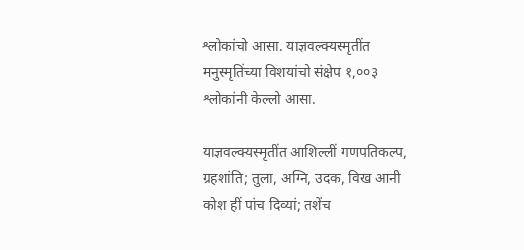श्लोकांचो आसा. याज्ञवल्क्यस्मृतींत मनुस्मृतिंच्या विशयांचो संक्षेप १,००३ श्लोकांनी केल्लो आसा.

याज्ञवल्क्यस्मृतींत आशिल्लीं गणपतिकल्प, ग्रहशांति; तुला, अग्नि, उदक, विख आनी कोश हीं पांच दिव्यां; तशेंच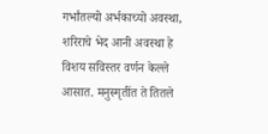गर्भांतल्यो अर्भकाच्यो अवस्था, शरिराचे भेद आनी अवस्था हे विशय सविस्तर वर्णन केल्ले आसात. मनुस्मृतींत ते तितले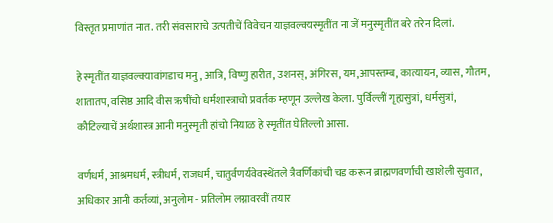विस्तृत प्रमाणांत नात. तरी संवसाराचे उत्पतीचें विवेचन याज्ञवल्क्यस्मृतींत ना जें मनुस्मृतींत बरे तरेन दिलां.

हे स्मृतींत याज्ञवल्क्यावांगडाच मनु, आत्रि, विष्णु हारीत, उशनस्, अंगिरस, यम,आपस्तम्ब, कात्यायन, व्यास, गौतम, शातातप, वसिष्ठ आदि वीस ऋषींचो धर्मशास्त्राचो प्रवर्तक म्हणून उल्लेख केला. पुर्विल्लीं गृह्यसुत्रां, धर्मसुत्रां, कौटिल्याचें अर्थशास्त्र आनी मनुस्मृती हांचो नियाळ हे स्मृतींत घेतिल्लो आसा.

वर्णधर्म, आश्रमधर्म, स्त्रीधर्म, राजधर्म, चातुर्वणर्यवेवस्थेंतले त्रैवर्णिकांची चड करून ब्राह्मणवर्णाची खाशेली सुवात, अधिकार आनी कर्तव्यां, अनुलोम - प्रतिलोम लग्नावरवीं तयार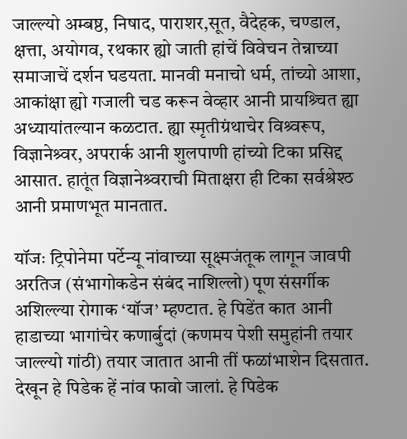जाल्ल्यो अम्बष्ठ, निषाद, पाराशर,सूत, वैदेहक, चण्डाल, क्षत्ता, अयोगव, रथकार ह्यो जाती हांचें विवेचन तेन्नाच्या समाजाचें दर्शन घडयता. मानवी मनाचो धर्म, तांच्यो आशा, आकांक्षा ह्यो गजाली चड करून वेव्हार आनी प्रायश्र्चित ह्या अध्यायांतल्यान कळटात. ह्या स्मृतीग्रंथाचेर विश्र्वरूप, विज्ञानेश्र्वर, अपरार्क आनी शुलपाणी हांच्यो टिका प्रसिद्द आसात. हातूंत विज्ञानेश्र्वराची मिताक्षरा ही टिका सर्वश्रेश्ठ आनी प्रमाणभूत मानतात.

यॉजः ट्रिपोनेमा पर्टेन्यू नांवाच्या सूक्ष्मजंतूक लागून जावपी अरतिज (संभागोकडेन संबंद नाशिल्लो) पूण संसर्गीक अशिल्ल्या रोगाक ‘यॉज’ म्हण्टात. हे पिडेंत कात आनी हाडाच्या भागांचेर कणार्बुदां (कणमय पेशी समुहांनी तयार जाल्ल्यो गांठी) तयार जातात आनी तीं फळांभाशेन दिसतात. देखून हे पिडेक हें नांव फावो जालां. हे पिडेक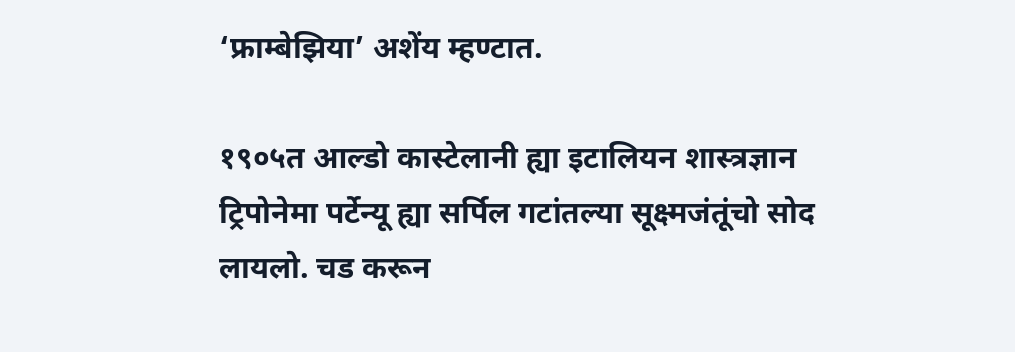‘फ्राम्बेझिया’ अशेंय म्हण्टात.

१९०५त आल्डो कास्टेलानी ह्या इटालियन शास्त्रज्ञान ट्रिपोनेमा पर्टेन्यू ह्या सर्पिल गटांतल्या सूक्ष्मजंतूंचो सोद लायलो. चड करून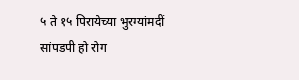५ ते १५ पिरायेच्या भुरग्यांमदीं सांपडपी हो रोग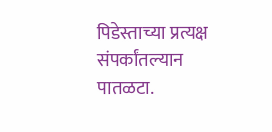पिडेस्ताच्या प्रत्यक्ष संपर्कांतल्यान पातळटा.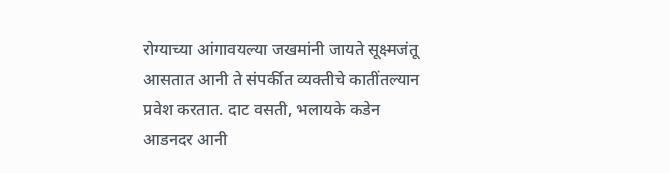रोग्याच्या आंगावयल्या जखमांनी जायते सूक्ष्मजंतू आसतात आनी ते संपर्कीत व्यक्तीचे कातींतल्यान प्रवेश करतात. दाट वसती, भलायके कडेन आडनदर आनी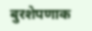बुरशेपणाक